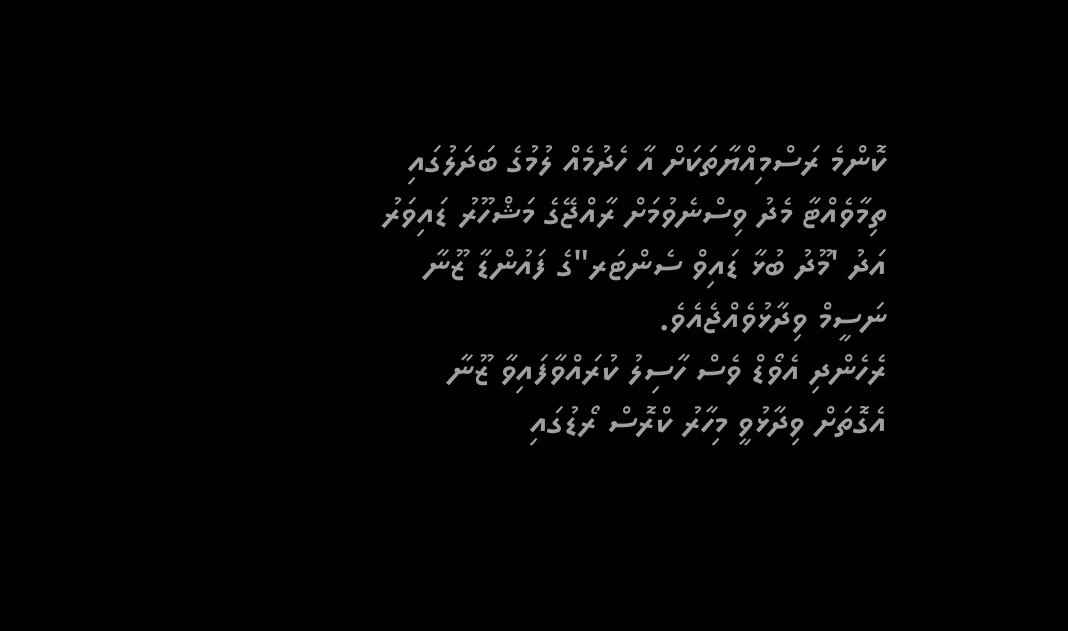ކޮންމެ ރަސްމިއްޔާތަކަށް އާ ހެދުމެއް ލުމުގެ ބަދަލުގައި ތިމާވެއްޓާ މެދު ވިސްނެވުމަށް ރާއްޖޭގެ މަޝްހޫރު ޑައިވަރު އަދު 'މޫދު ބުޅާ ޑައިވް ސެންޓަރ"ގެ ފައުންޑާ ޒޫނާ ނަސީމް ވިދާޅުވެއްޖެއެވެ.
ރެހެންދި އެވޯޑް ވެސް ހާސިލު ކުރައްވާފައިވާ ޒޫނާ އެގޮތަށް ވިދާޅުވީ މިހާރު ކްރޮސް ރޯޑުގައި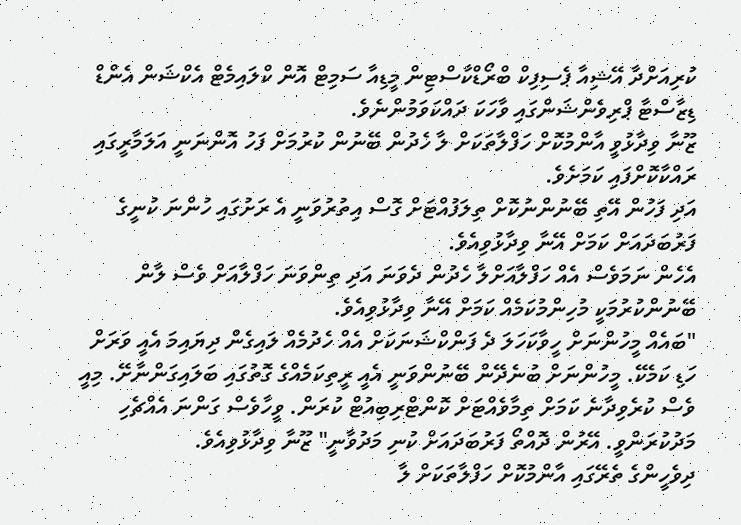ކުރިއަށްދާ އޭޝިއާ ޕެސިފިކް ބްރޯޑްކާސްޓިން މީޑިއާ ސަމިޓް އޮން ކްލައިމެޓް އެކްޝަން އެންޑް ޑިޒާސްޓާ ޕްރިވެންޝަންގައި ވާހަކަ ދައްކަވަމުންނެވެ.
ޒޫނާ ވިދާޅުވީ އާންމުކޮށް ހަފްލާތަކަށް ލާ ހެދުން ބޭނުން ކުރުމަށް ފަހު އޮންނަނީ އަލަމާރީގައި ރައްކާކޮށްފައި ކަމަށެވެ.
އަދި ފަހުން އޭތި ބޭނުންނުކޮށް ތިލަފުއްޓަށް ގޮސް އިތުރުވަނީ އެ ރަށުގައި ހުންނަ ކުނީގެ ފަރުބަދައަށް ކަމަށް އޭނާ ވިދާޅުވިއެވެ.
އެހެން ނަމަވެސް އެއް ހަފްލާއަށްލާ ހެދުން ދެވަނަ އަދި ތިންވަނަ ހަފްލާއަށް ވެސް ލާން ބޭނުންކުރުމަކީ މުހިންމުކަމެއް ކަމަށް އޭނާ ވިދާޅުވިއެވެ.
"ބައެއް މީހުންނަށް ހީވާކަހަލަ ދެ ފަންކްޝަނަކަށް އެއް ހެދުމެއް ލައިގެން ދިޔައިމަ އެއީ ވަރަށް ހަޑި ކަމެކޭ. މީހުންނަށް ބުނެދޭން ބޭނުންވަނީ އެއީ ރީތިކަމެއްގެ ގޮތުގައި ބަލައިގަންނާށޭ. މިއީ ވެސް ކުރެވިދާނެ ކަމަށް ތިމާވެއްޓަށް ކޮންޓްރިބިއުޓް ކުރަން. ވީހާވެސް ގަންނަ އެއްޗެހި މަދުކުރަންވީ. އޭރުން ދޮއްތޯ ފަރުބަދައަށް ކުނި މަދުވާނީ" ޒޫނާ ވިދާޅުވިއެވެ.
ދިވެހީންގެ ތެރޭގައި އާންމުކޮށް ހަފްލާތަކަށް ލާ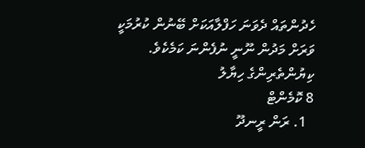ހެދުންތައް ދެވަނަ ހަފްލާއަކަށް ބޭނުން ކުރުމަކީ ވަރަށް މަދުން ނޫނީ ނުފެންނަ ކަމެކެވެ.
ކިޔުންތެރިންގެ ހިޔާލު
8 ކޮމެންޓް
  1. ރަން ރީނދޫ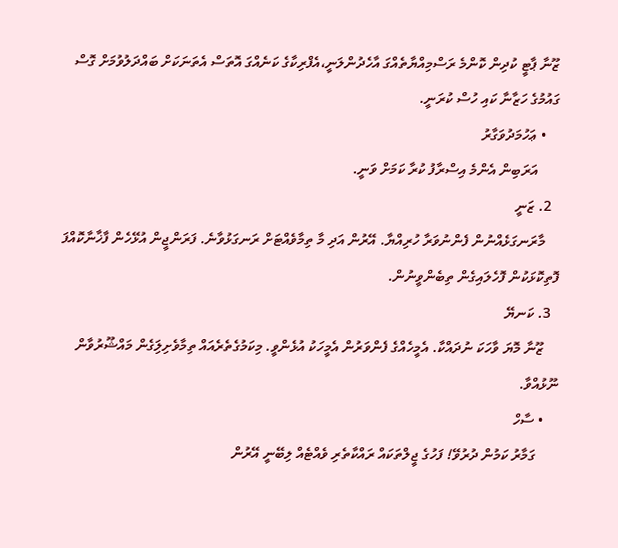ޒޫނާ ޕާޓީ ކުދިން ކޮންމެ ރަސްމިއްޔާތެއްގަ އާހެދުންލަނީ،އެފްރިކާގެ ކަނެއްގަ އޮތަސް އެތަނަކަށް ބައްދަލުވުމަށް ގޮސް ގައުމުގެ ހަޒާނާ ކައި ހުސް ކުރަނީ.
    • ޢަހުމަދުވަގާރު
      އަރަބިން އެންމެ އިސްރާފު ކުރާ ކަމަށް ވަނީ.
  2. ޒަނީ
    މާރަނގަޅެއްނުން ފެންނުވަރާ ހުރިއްޔާ. އޭރުން އަދި މާ ތިމާވެއްޓަށް ރަނގަޅުވާނެ. ފަރަންޖީން އުޅޭހެން ފާޚާނާކޮއްފަ ފޮތިކޮޅަކުން ފޮހެލައިގެން ތިބެންވީނުން.
  3. ކަނޔޭ
    ޒޫނާ މޮޔަ ވާހަކަ ނުދައްކާ. އެމީހެއްގެ ފެންވަރުން އެމީހަކު އުޅެންވީ. މިކަމުގެތެރެއައް ތިމާވެށިލަިގެން މައްޝޫރުވާން ނޫޅުއްވާ.
    • ސާހް
      ގަމާރު ކަމުން ދުރުވޭ! ފަހުގެ ޖީލްތަކައް ރައްކާތެރި ވެއްޓެއް ލިބޭނީ އޭރުން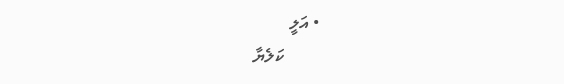• އަލީ
        ކަލެޔާ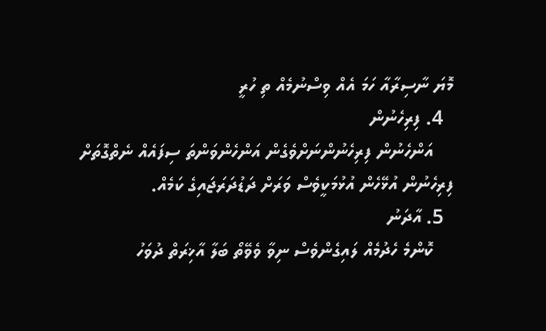މޮޔަ ނާސިރާއާ ހަމަ އެއް ވިސްނުމެއް ތި ހުރީ
  4. ފިރިހެނުން
    އަންހެނުން ފިރިހެނުންނަށްވެގެން އަންހެންވަންތަ ސިފައެއް ނެތްގޮތަށް ފިރިހެނުން އުޅޭހެން އުޅުމަކީވެސް ވަރަށް ދަޑުދަރަޖައިގެ ކަމެއް.
  5. އާދަނު
    ކޮންމެ ހެދުމެއް ލައިގެންވެސް ނިވާ ވެވޭތޯ ބަލާ އާޚިރަތް ދުވަހު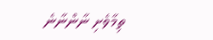ތިމާވެށި ނާންނާނެ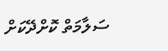ސަލާމަތް ކޮށްދޭކަށް